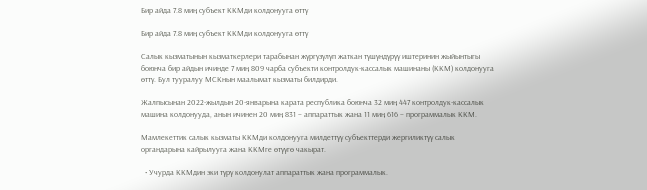Бир айда 7.8 миң субъект ККМди колдонууга өттү

Бир айда 7.8 миң субъект ККМди колдонууга өттү

Салык кызматынын кызматкерлери тарабынан жүргүзүлүп жаткан түшүндүрүү иштеринин жыйынтыгы боюнча бир айдын ичинде 7 миң 809 чарба субъекти контролдук-кассалык машинаны (ККМ) колдонууга өттү. Бул тууралуу МСКнын маалымат кызматы билдирди.

Жалпысынан 2022-жылдын 20-январына карата республика боюнча 32 миң 447 контролдук-кассалык машина колдонууда, анын ичинен 20 миң 831 – аппараттык жана 11 миң 616 – программалык ККМ.

Мамлекеттик салык кызматы ККМди колдонууга милдеттүү субъекттерди жергиликтүү салык органдарына кайрылууга жана ККМге өтүүгө чакырат.

  • Учурда ККМдин эки түрү колдонулат аппараттык жана программалык.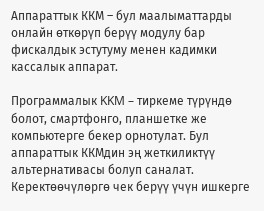Аппараттык ККМ – бул маалыматтарды онлайн өткөрүп берүү модулу бар фискалдык эстутуму менен кадимки кассалык аппарат.

Программалык KKM – тиркеме түрүндө болот, смартфонго, планшетке же компьютерге бекер орнотулат. Бул аппараттык ККМдин эң жеткиликтүү альтернативасы болуп саналат. Керектөөчүлөргө чек берүү үчүн ишкерге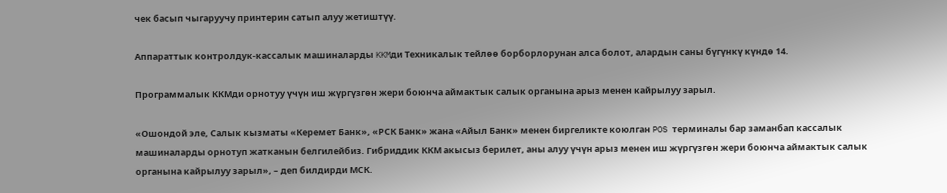чек басып чыгаруучу принтерин сатып алуу жетиштүү.

Аппараттык контролдук-кассалык машиналарды KKMди Техникалык тейлөө борборлорунан алса болот, алардын саны бүгүнкү күндө 14.

Программалык ККМди орнотуу үчүн иш жүргүзгөн жери боюнча аймактык салык органына арыз менен кайрылуу зарыл.

«Ошондой эле, Салык кызматы «Керемет Банк», «РСК Банк» жана «Айыл Банк» менен биргеликте коюлган POS терминалы бар заманбап кассалык машиналарды орнотуп жатканын белгилейбиз. Гибриддик ККМ акысыз берилет, аны алуу үчүн арыз менен иш жүргүзгөн жери боюнча аймактык салык органына кайрылуу зарыл», – деп билдирди МСК.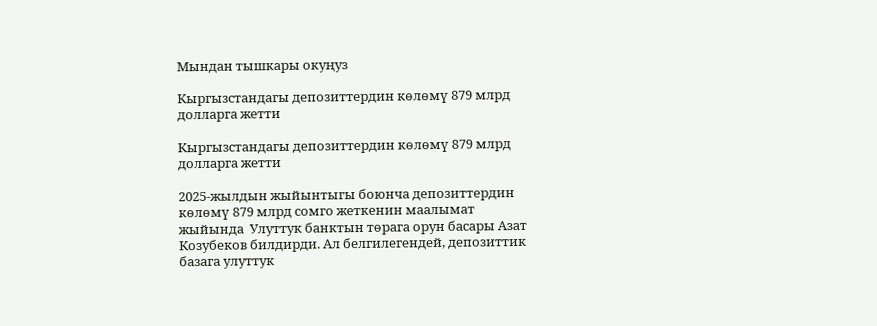Мындан тышкары окуңуз

Кыргызстандагы депозиттердин көлөмү 879 млрд долларга жетти

Кыргызстандагы депозиттердин көлөмү 879 млрд долларга жетти

2025-жылдын жыйынтыгы боюнча депозиттердин көлөмү 879 млрд сомго жеткенин маалымат жыйында  Улуттук банктын төрага орун басары Азат Козубеков билдирди. Ал белгилегендей, депозиттик базага улуттук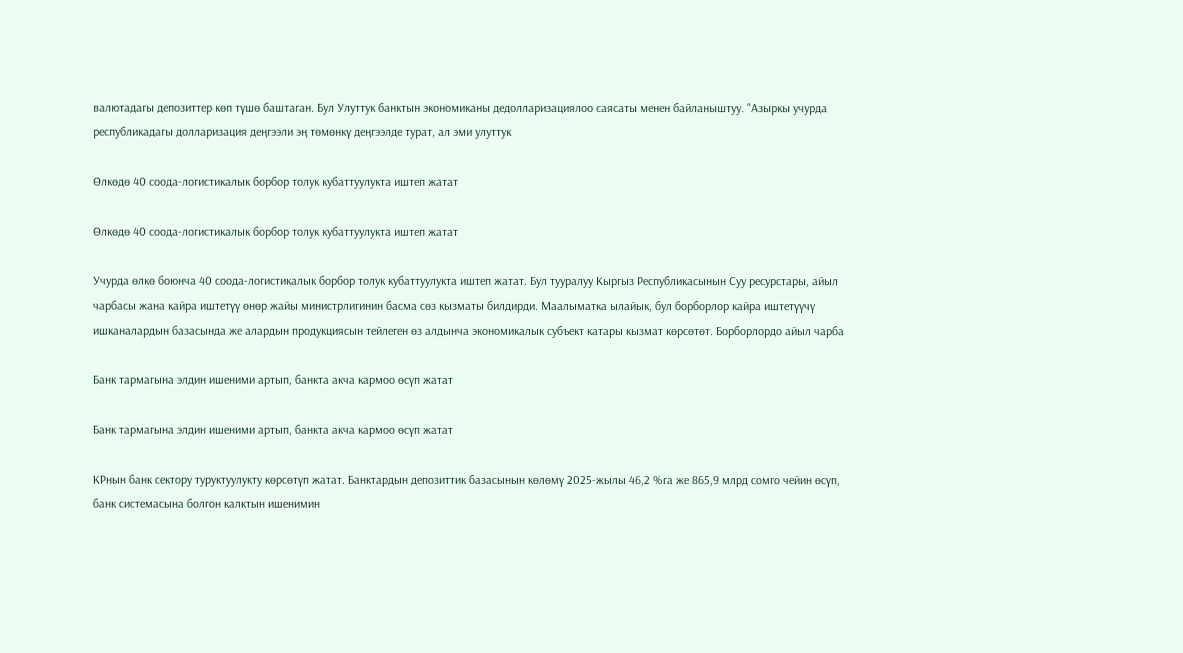валютадагы депозиттер көп түшө баштаган. Бул Улуттук банктын экономиканы дедолларизациялоо саясаты менен байланыштуу. "Азыркы учурда республикадагы долларизация деңгээли эң төмөнкү деңгээлде турат, ал эми улуттук

Өлкөдө 40 соода-логистикалык борбор толук кубаттуулукта иштеп жатат

Өлкөдө 40 соода-логистикалык борбор толук кубаттуулукта иштеп жатат

Учурда өлкө боюнча 40 соода-логистикалык борбор толук кубаттуулукта иштеп жатат. Бул тууралуу Кыргыз Республикасынын Суу ресурстары, айыл чарбасы жана кайра иштетүү өнөр жайы министрлигинин басма сөз кызматы билдирди. Маалыматка ылайык, бул борборлор кайра иштетүүчү ишканалардын базасында же алардын продукциясын тейлеген өз алдынча экономикалык субъект катары кызмат көрсөтөт. Борборлордо айыл чарба

Банк тармагына элдин ишеними артып, банкта акча кармоо өсүп жатат

Банк тармагына элдин ишеними артып, банкта акча кармоо өсүп жатат

КРнын банк сектору туруктуулукту көрсөтүп жатат. Банктардын депозиттик базасынын көлөмү 2025-жылы 46,2 %га же 865,9 млрд сомго чейин өсүп, банк системасына болгон калктын ишенимин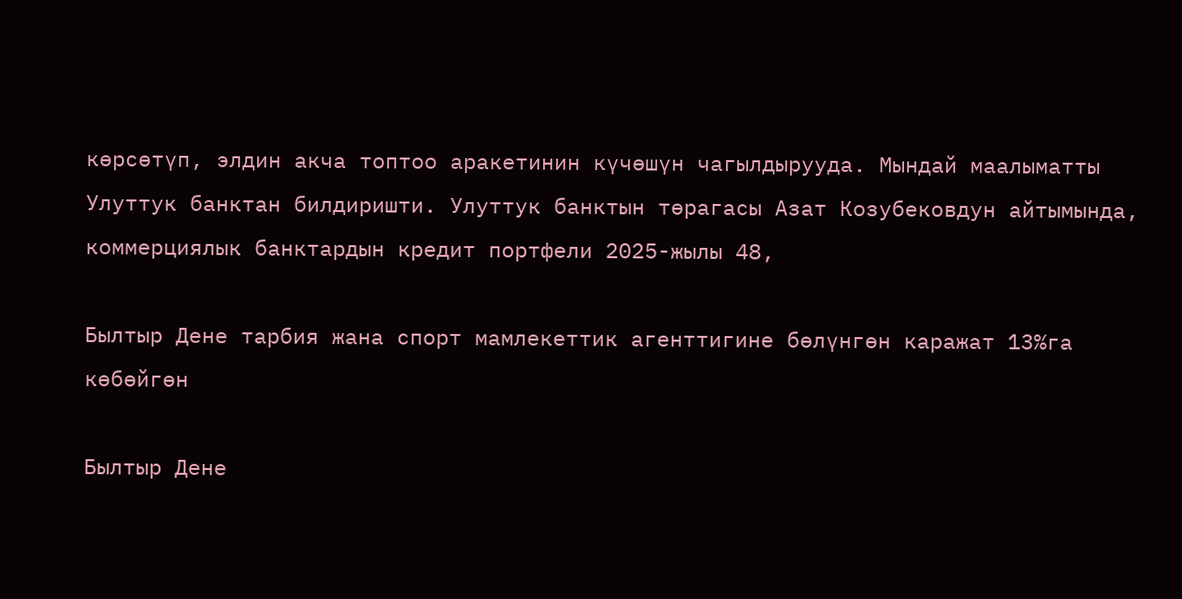көрсөтүп, элдин акча топтоо аракетинин күчөшүн чагылдырууда. Мындай маалыматты  Улуттук банктан билдиришти. Улуттук банктын төрагасы Азат Козубековдун айтымында, коммерциялык банктардын кредит портфели 2025-жылы 48,

Былтыр Дене тарбия жана спорт мамлекеттик агенттигине бөлүнгөн каражат 13%га көбөйгөн

Былтыр Дене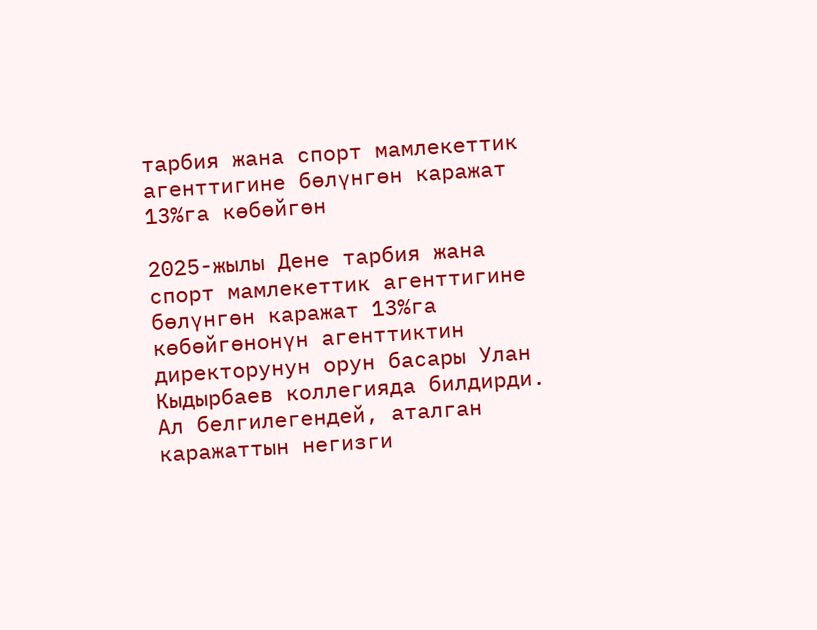тарбия жана спорт мамлекеттик агенттигине бөлүнгөн каражат 13%га көбөйгөн

2025-жылы Дене тарбия жана спорт мамлекеттик агенттигине бөлүнгөн каражат 13%га көбөйгөнонүн агенттиктин директорунун орун басары Улан Кыдырбаев коллегияда билдирди. Ал белгилегендей, аталган каражаттын негизги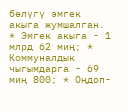бөлүгү эмгек акыга жумшалган. * Эмгек акыга - 1 млрд 62 миң; * Коммуналдык чыгымдарга - 69 миң 800; * Оңдоп-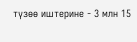түзөө иштерине - 3 млн 15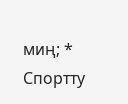миң; * Спортту